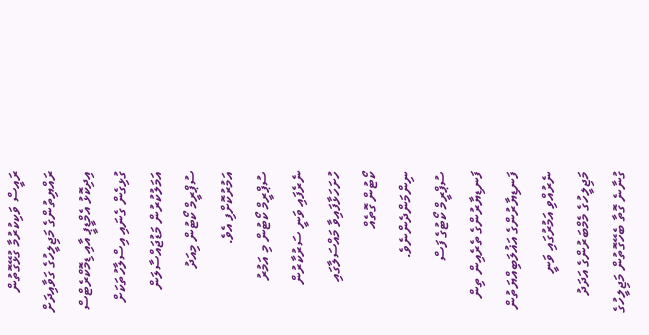ރައީސް ވަކިކުރުމާ ގުޅޭގޮތުން ރައްޔިތުންގެ މަޖިލީހުގެ ގަވާއިދަށް އިދިކޮޅު އެމްޑީޕީ އާއި ޑިމޮކްރެޓްސް ގުޅިގެން ގެނައި އިސްލާހުތަކަށް އަމަލުކުރުން މަޑުޖައްސާލަން ސުޕްރީމް ކޯޓުން މިއަދު އަމުރުކޮށްފި އެވެ.
ސުޕްރީމް ކޯޓުން މި އަމުރު ނެރެފައި ވަނީ ސަރުކާރުން ހުށަހަޅާފައިވާ މައްސަލާގައި ކޯޓުން ގޮތެއް ނިންމަންދެންނެވެ.
ސުޕްރީމް ކޯޓުގެ ފަސް ފަނޑިޔާރުންގެ ތެރެއިން ތިން ފަނޑިޔާރުންގެ އަޣުލަބިއްޔަތުން ނެރުއްވި އަމުރުގައި ވަނީ މަޖިލީހުގެ މެމްބަރުންގެ އަދަދު ގުނާނެ ގޮތާ ބެހޭގޮތުން މަޖިލީހުގެ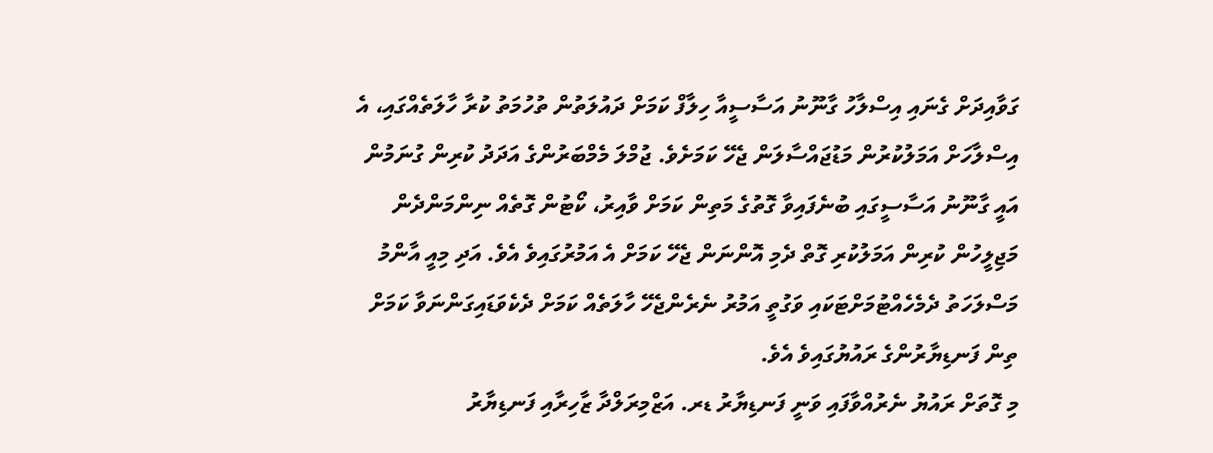ގަވާއިދަށް ގެނައި އިސްލާހު ގާނޫނު އަސާސީއާ ހިލާފް ކަމަށް ދައުލަތުން ތުހުމަތު ކުރާ ހާލަތެއްގައި، އެ އިސްލާހަށް އަމަލުކުރުން މަޑުޖައްސާލަން ޖެހޭ ކަމަށެވެ. ޖުމްލަ މެމްބަރުންގެ އަދަދު ކުރިން ގުނަމުން އައީ ގާނޫނު އަސާސީގައި ބުނެފައިވާ ގޮތުގެ މަތިން ކަމަށް ވާއިރު، ކޯޓުން ގޮތެއް ނިންމަންދެން މަޖިލީހުން ކުރިން އަމަލުކުރި ގޮތް ދެމި އޮންނަން ޖެހޭ ކަމަށް އެ އަމުރުގައިވެ އެވެ. އަދި މިއީ އާންމު މަސްލަހަތު ދެމެހެއްޓުމަށްޓަކައި ވަގުތީ އަމުރު ނެރެންޖެހޭ ހާލަތެއް ކަމަށް ދެކެވަޑައިގަންނަވާ ކަމަށް ތިން ފަނޑިޔާރުންގެ ރައުޔުގައިވެ އެވެ.
މި ގޮތަށް ރައުޔު ނެރުއްވާފައި ވަނީ ފަނޑިޔާރު ޑރ. އަޒްމިރަލްދާ ޒާހިރާއި ފަނޑިޔާރު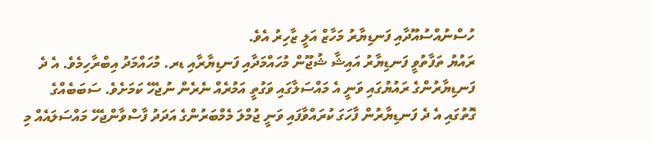ހުސްނުއްސުއޫދާއި ފަނޑިޔާރު މަހާޒް އަލީ ޒާހިރު އެވެ.
ރައުޔު ތަފާތުވީ ފަނޑިޔާރު އައިޝާ ޝުޖޫން މުހައްމަދާއި ފަނޑިޔާރާއި ޑރ. މުހައްމަދު އިބްރާހިމެވެ. އެ ދެ ފަނޑިޔާރުންގެ ރައުޔުގައި ވަނީ އެ މައްސަލާގައި ވަގުތީ އަމުރެއް ނެރެން ނުޖެހޭ ކަމަށެވެ. ސަބަބެއްގެ ގޮތުގައި އެ ދެ ފަނޑިޔާރުން ފާހަގަ ކުރައްވާފައި ވަނީ ޖުމްލަ މެމްބަރުންގެ އަދަދު ފާސްވާންޖެހޭ މައްސަލައެއް މި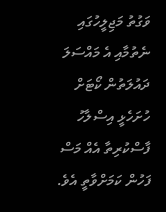ވަގުތު މަޖިލީހުގައި ނެތުމާއި އެ މައްސަލަ ދައުލަތުން ކޯޓަށް ހުށަހެޅީ އިސްލާހު ފާސްކުރިތާ އެއް މަސް ފަހުން ކަމަށްވާތީ އެވެ.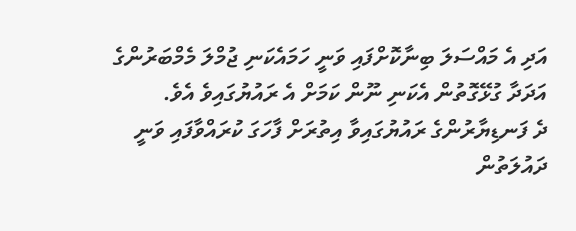އަދި އެ މައްސަލަ ބިނާކޮށްފައި ވަނީ ހަމައެކަނި ޖުމްލަ މެމްބަރުންގެ އަދަދާ ގުޅޭގޮތުން އެކަނި ނޫން ކަމަށް އެ ރައުޔުގައިވެ އެވެ.
ދެ ފަނޑިޔާރުންގެ ރައުޔުގައިވާ އިތުރަށް ފާހަގަ ކުރައްވާފައި ވަނީ ދައުލަތުން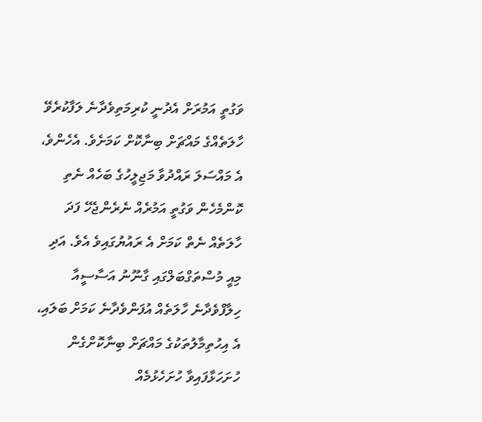ވަގުތީ އަމުރަށް އެދުނީ ކުރިމަތިވެދާނެ ލަފާކުރެވޭ ހާލަތެއްގެ މައްޗަށް ބިނާކޮށް ކަމަށެވެ. އެހެންވެ، އެ މައްސަލަ ރައްދުވާ މަޖިލީހުގެ ބަހެއް ނެތި ކޮންމެހެން ވަގުތީ އަމުރެއް ނެރެންޖެހޭ ފަދަ ހާލަތެއް ނެތް ކަމަށް އެ ރައުޔުގައިވެ އެވެ. އަދި މިއީ މުސްތަގްބަލްގައި ގާނޫނު އަސާސީއާ ހިލާފްވެދާނެ ހާލަތެއް އުފަންވެދާނެ ކަމަށް ބަލައި، އެ އިހުތިމާލުތަކުގެ މައްޗަށް ބިނާކޮށްގެން ހުށަހަޅާފައިވާ ހުށަހެޅުމެއް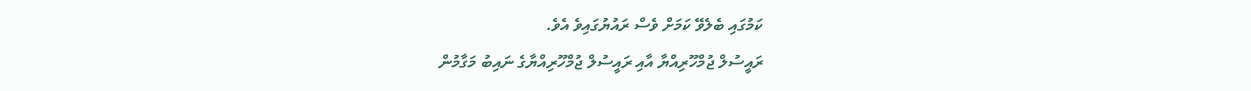ކަމުގައި ބެލެވޭ ކަމަށް ވެސް ރައުޔުގައިވެ އެވެ.
ރައީސުލް ޖުމްހޫރިއްޔާ އާއި ރައީސުލް ޖުމްހޫރިއްޔާގެ ނައިބު މަގާމުން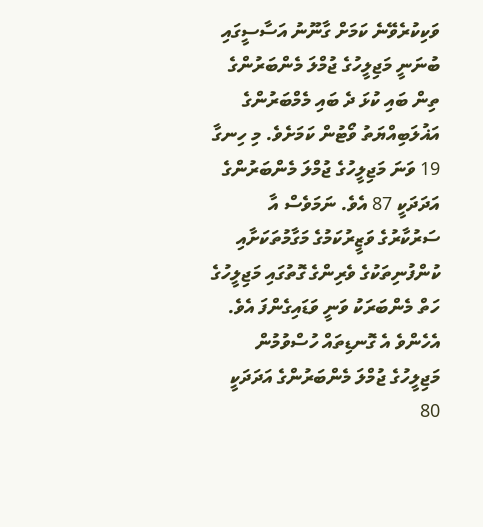ވަކިކުރެވޭނެ ކަމަށް ގާނޫނު އަސާސީގައި ބުނަނީ މަޖިލީހުގެ ޖުމްލަ މެންބަރުންގެ ތިން ބައި ކުޅަ ދެ ބައި މެމްބަރުންގެ އަޣުލަބިއްޔަތު ވޯޓުން ކަމަށެވެ. މި ހިނގާ 19 ވަނަ މަޖިލީހުގެ ޖުމްލަ މެންބަރުންގެ އަދަދަކީ 87 އެވެ. ނަމަވެސް އާ ސަރުކާރުގެ ވަޒީރުކަމުގެ މަގާމުތަކަށާއި ކުންފުނިތަކުގެ ވެރިންގެ ގޮތުގައި މަޖިލީހުގެ ހަތް މެންބަރަކު ވަނީ ވަޑައިގެންފަ އެވެ. އެހެންވެ އެ ގޮނޑިތައް ހުސްވުމުން މަޖިލީހުގެ ޖުމްލަ މެންބަރުންގެ އަދަދަކީ 80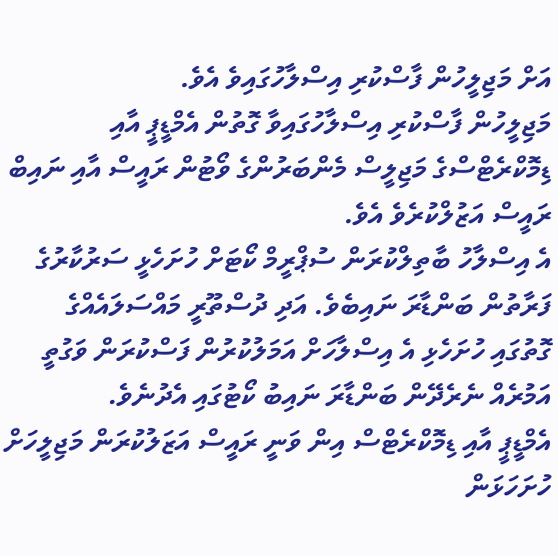އަށް މަޖިލީހުން ފާސްކުރި އިސްލާހުގައިވެ އެވެ.
މަޖިލީހުން ފާސްކުރި އިސްލާހުގައިވާ ގޮތުން އެމްޑީޕީ އާއި ޑިމޮކްރެޓްސްގެ މަޖިލީސް މެންބަރުންގެ ވޯޓުން ރައީސް އާއި ނައިބް ރައީސް އަޒުލްކުރެވެ އެވެ.
އެ އިސްލާހު ބާތިލްކުރަން ސުޕްރީމް ކޯޓަށް ހުށަހެޅީ ސަރުކާރުގެ ފަރާތުން ބަންޑާރަ ނައިބެވެ. އަދި ދުސްތޫރީ މައްސަލައެއްގެ ގޮތުގައި ހުށަހެޅި އެ އިސްލާހަށް އަމަލުކުރުން ފަސްކުރަން ވަގުތީ އަމުރެއް ނެރެދޭން ބަންޑާރަ ނައިބު ކޯޓުގައި އެދުނެވެ.
އެމްޑީޕީ އާއި ޑިމޮކްރެޓްސް އިން ވަނީ ރައީސް އަޒަލުކުރަން މަޖިލީހަށް ހުށަހަޅަން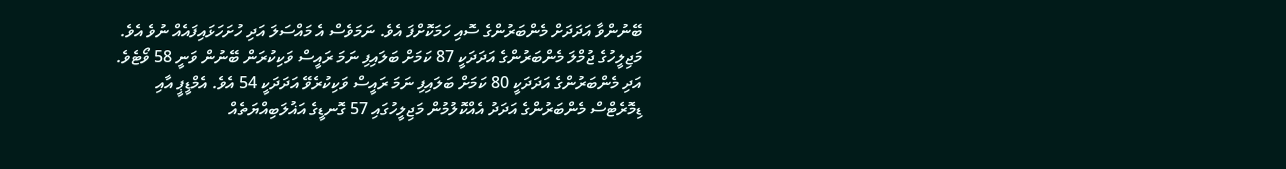ބޭނުންވާ އަދަދަށް މެންބަރުންގެ ސޮއި ހަމަކޮށްފަ އެވެ. ނަމަވެސް އެ މައްސަލަ އަދި ހުށަހަޅައިފައެއް ނުވެ އެވެ. މަޖިލީހުގެ ޖުމްލަ މެންބަރުންގެ އަދަދަކީ 87 ކަމަށް ބަލައިފި ނަމަ ރައީސް ވަކިކުރަން ބޭނުން ވަނީ 58 ވޯޓެވެ. އަދި މެންބަރުންގެ އަދަދަކީ 80 ކަމަށް ބަލައިފި ނަމަ ރައީސް ވަކިކުރެވޭ އަދަދަކީ 54 އެވެ. އެމްޑީޕީ އާއި ޑިމޮރެޓްސް މެންބަރުންގެ އަދަދު އެއްކޮލުމުން މަޖިލީހުގައި 57 ގޮނޑީގެ އަޣުލަބިއްޔަތެއް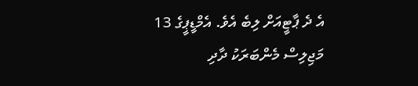އެ ދެ ޕާޓީއަށް ލިބެ އެވެ. އެމްޑީޕީގެ 13 މަޖިލިސް މެންބަރަކު ދާދި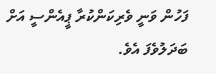ފަހުން ވަނީ ވެރިކަންކުރާ ޕީއެންސީ އަށް ބަދަލުވެފަ އެވެ.